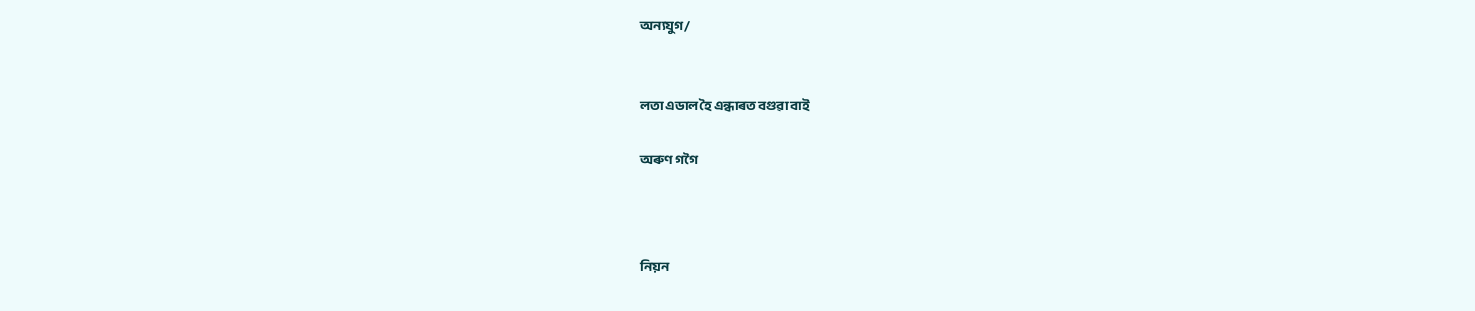অন্যযুগ/


লতা এডাল হৈ এন্ধাৰত বগুৱা বাই

অৰুণ গগৈ



নিয়ন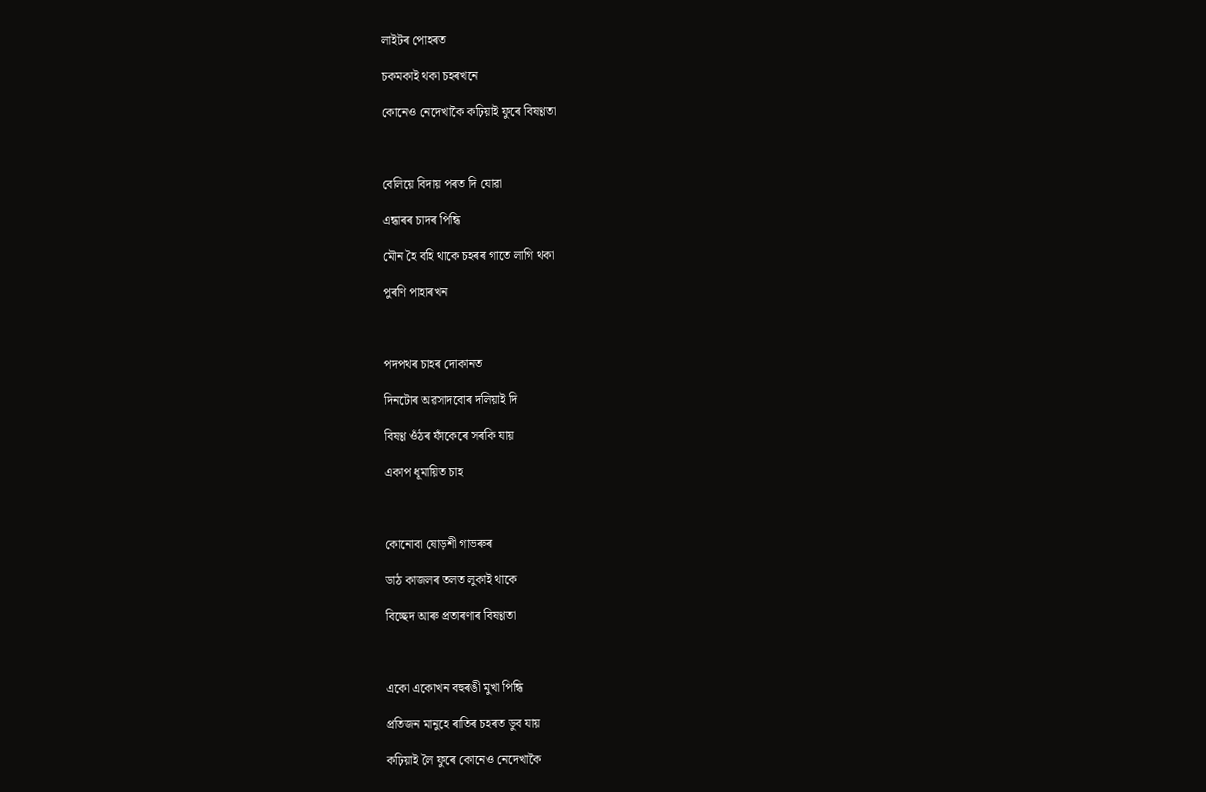লাইটৰ পোহৰত

চকমকাই থকা চহৰখনে

কোনেও নেদেখাকৈ কঢ়িয়াই ফুৰে বিষণ্ণতা



বেলিয়ে বিদায় পৰত দি যোৱা

এন্ধাৰৰ চাদৰ পিন্ধি

মৌন হৈ বহি থাকে চহৰৰ গাতে লাগি থকা

পুৰণি পাহাৰখন



পদপথৰ চাহৰ দোকানত

দিনটোৰ অৱসাদবোৰ দলিয়াই দি

বিষণ্ণ ওঁঠৰ ফাঁকেৰে সৰকি যায়

একাপ ধূমায়িত চাহ



কোনোবা ষোড়শী গাভৰুৰ

ডাঠ কাজলৰ তলত লুকাই থাকে

বিচ্ছেদ আৰু প্ৰতাৰণাৰ বিষণ্ণতা



একো একোখন বহুৰঙী মুখা পিন্ধি

প্ৰতিজন মানুহে ৰাতিৰ চহৰত ডুব যায়

কঢ়িয়াই লৈ ফুৰে কোনেও নেদেখাকৈ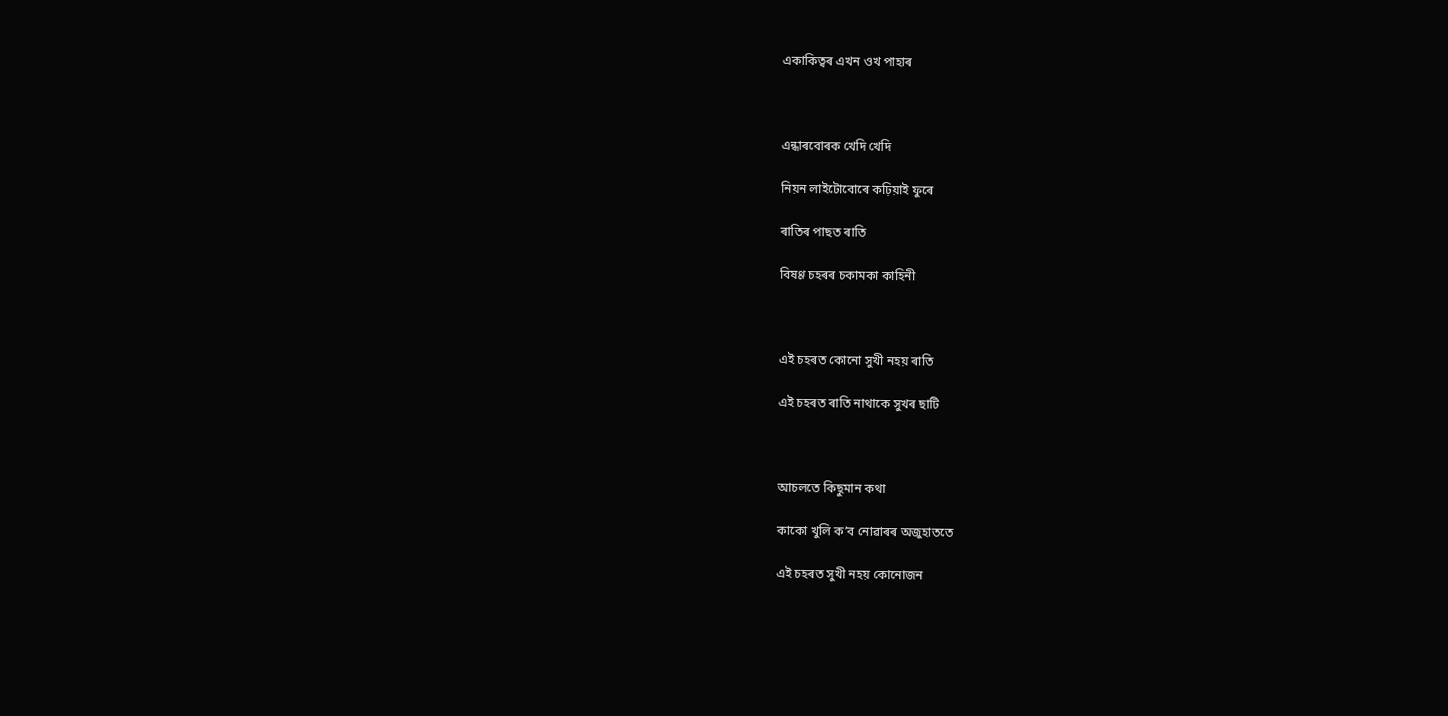একাকিত্বৰ এখন ওখ পাহাৰ



এন্ধাৰবোৰক খেদি খেদি

নিয়ন লাইটোবোৰে কঢ়িয়াই ফুৰে

ৰাতিৰ পাছত ৰাতি

বিষণ্ণ চহৰৰ চকামকা কাহিনী



এই চহৰত কোনো সুখী নহয় ৰাতি

এই চহৰত ৰাতি নাথাকে সুখৰ ছাটি



আচলতে কিছুমান কথা

কাকো খুলি ক’ব নোৱাৰৰ অজুহাততে

এই চহৰত সুখী নহয় কোনোজন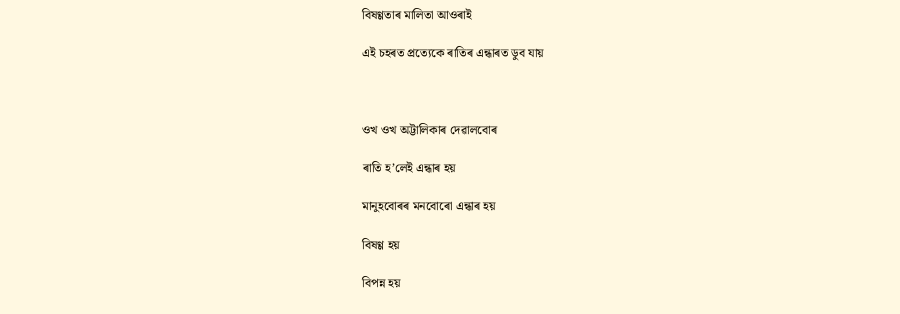বিষণ্ণতাৰ মালিতা আওৰাই

এই চহৰত প্ৰত্যেকে ৰাতিৰ এন্ধাৰত ডুব যায়



ওখ ওখ অট্টালিকাৰ দেৱালবোৰ

ৰাতি হ’লেই এন্ধাৰ হয়

মানুহবোৰৰ মনবোৰো এন্ধাৰ হয়

বিষণ্ণ হয়

বিপন্ন হয়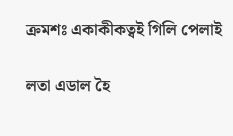ক্ৰমশঃ একাকীকত্বই গিলি পেলাই

লতা এডাল হৈ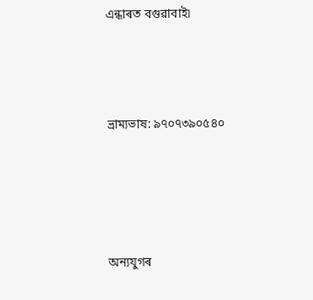এন্ধাৰত বগুৱাবাই৷



ভ্ৰাম্যভাষ: ৯৭০৭৩৯০৫৪০




অন্যযুগৰ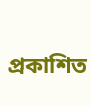প্ৰকাশিত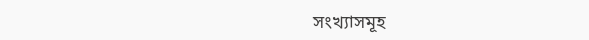সংখ্যাসমূহ